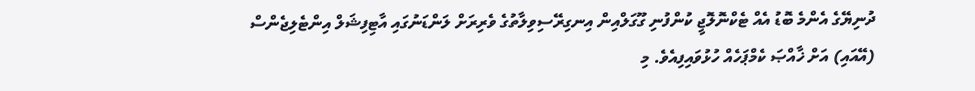ދުނިޔޭގެ އެންމެ ބޮޑު އެއް ޓެކްނޮލޮޖީ ކުންފުނި ގޫގަލްއިން އިނގިރޭސިވިލާތުގެ ވެރިރަށް ލަންޑަނުގައި އާޓިފިޝަލް އިންޓެލިޖެންސް (އޭއައި) އަށް ޚާއްޞަ ކެމްޕަހެއް ހުޅުވައިފިއެވެ. މި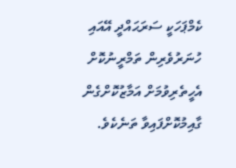ކެމްޕަހަކީ ސަރަޙައްދީ އޭއައި ހުނަރުވެރިން ތަމްރީނުކޮށް އެހީތެރިވުމަށް އަމާޒުކޮށްގެން ގާއިމުކޮށްފައިވާ ތަނެކެވެ.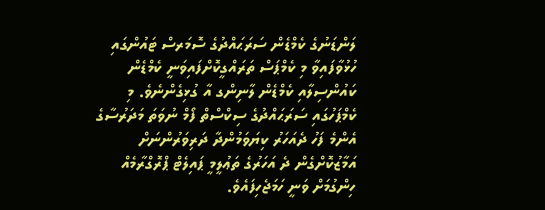ލަންޑަނުގެ ކެމްޑެން ސަރަޙައްދުގެ ސޮމަރސް ޓައުންގައި ހުޅުވާފައިވާ މި ކެމްޕަސް ތަރައްގީކޮށްފައިވަނީ ކެމްޑެން ކައުންސިލާއި ކެމްޑެން ލާނިންގ އާ ގުޅިގެންނެވެ. މި ކެމްޕަހުގައި ސަރަޙައްދުގެ ސިކްސްތް ފޯމް ނުވަތަ މަދަރުސާގެ އެންމެ ފަހު ދެއަހަރު ކިޔަވަމުންދާ ދަރިވަރުންނަށް އަމާޒުކޮށްގެން ދެ އަހަރުގެ ތަޢުލީމީ ޕައިލެޓް ޕްރޮގްރާމެއް ހިންގުމަށް ވަނީ ހަމަޖެހިފައެވެ.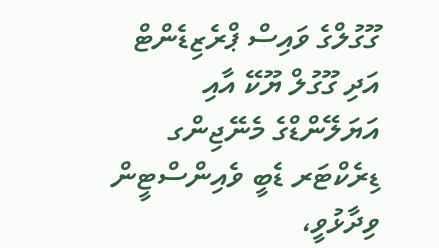ގޫގުލްގެ ވައިސް ޕްރެޒިޑެންޓް އަދި ގޫގުލް ޔޫކޭ އާއި އަޔަލޭންޑްގެ މެނޭޖިންގ ޑިރެކްޓަރ ޑެބީ ވެއިންސްޓީން ވިދާޅުވީ،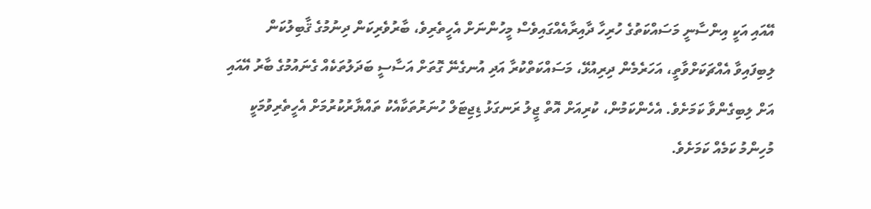އޭއައި އަކީ އިންސާނީ މަސައްކަތުގެ ހުރިހާ ދާއިރާއެއްގައިވެސް މީހުންނަށް އެހީތެރިވެ، ބާރުވެރިކަން ދިނުމުގެ ޤާބިލުކަން ލިބިފައިވާ އެއްޗަކަށްވާތީ، އަހަރެމެން ދިރިއުޅޭ، މަސައްކަތްކުރާ އަދި އުނގެނޭ ގޮތަށް އަސާސީ ބަދަލުތަކެއް ގެނައުމުގެ ބާރު އޭއައި އަށް ލިބިގެންވާ ކަމަށެވެ. އެހެންކަމުން، ކުރިއަށް އޮތް ޖީލު ރަނގަޅު ޑިޖިޓަލް ހުނަރުތަކާއެކު ތައްޔާރުކުރުމަށް އެހީތެރިވުމަކީ މުހިންމު ކަމެއް ކަމަށެވެ.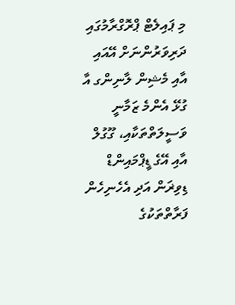މި ޕައިލެޓް ޕްރޮގްރާމުގައި ދަރިވަރުންނަށް އޭއައި އާއި މެޝިން ލާނިންގ އާ ގުޅޭ އެންމެ ޒަމާނީ ވަސީލަތްތަކާއި، ގޫގުލް އާއި އޭގެ ޑީޕްމައިންޑް ޑިވިޜަން އަދި އެހެނިހެން ފަރާތްތަކުގެ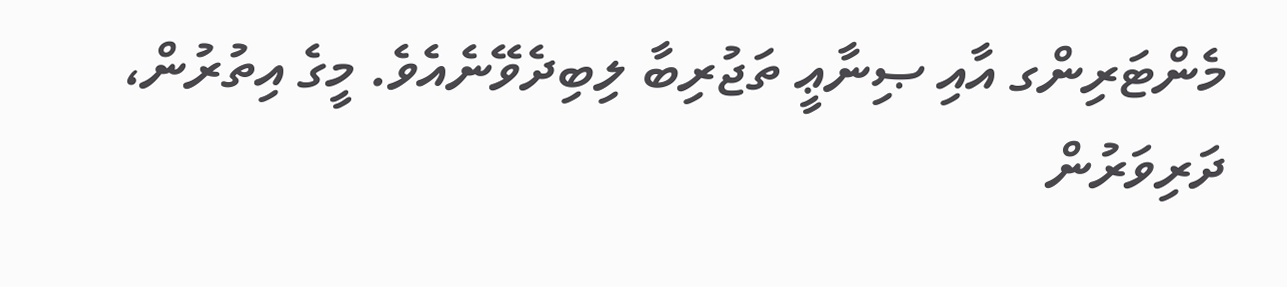މެންޓަރިންގ އާއި ޞިނާޢީ ތަޖުރިބާ ލިބިދެވޭނެއެވެ. މީގެ އިތުރުން، ދަރިވަރުން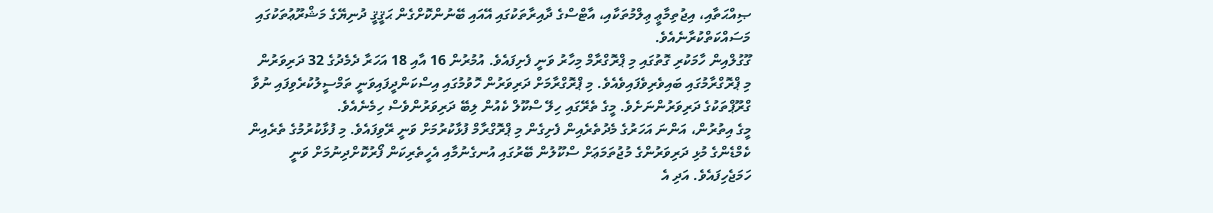ޞިއްޙަތާއި، އިޖުތިމާޢީ ޢިލްމުތަކާއި، އާޓްސްގެ ދާއިރާތަކުގައި އޭއައި ބޭނުންކޮށްގެން ޙަޤީޤީ ދުނިޔޭގެ މަޝްރޫޢުތަކުގައި މަސައްކަތްކުރާނެއެވެ.
ގޫގުލްއިން ހާމަކުރި ގޮތުގައި މި ޕްރޮގްރާމް މިހާރު ވަނީ ފެށިފައެވެ. އުމުރުން 16 އާއި 18 އަހަރާ ދެމެދުގެ 32 ދަރިވަރުން މި ޕްރޮގްރާމުގައި ބައިވެރިވެފައިވެއެވެ. މި ޕްރޮގްރާމަށް ދަރިވަރުން ހޮވުމުގައި އިސްކަންދީފައިވަނީ ތަމްސީލުކުރެވިފައި ނުވާ ގްރޫޕްތަކުގެ ދަރިވަރުންނަށެވެ. މީގެ ތެރޭގައި ހިލޭ ސްކޫލް ކެއުން ލިބޭ ދަރިވަރުންވެސް ހިމެނެއެވެ.
މީގެ އިތުރުން، އަންނަ އަހަރުގެ މެދުތެރެއިން ފެށިގެން މި ޕްރޮގްރާމް ފުޅާކުރުމަށް ވަނީ ރޭވިފައެވެ. މި ފުޅާކުރުމުގެ ތެރެއިން ކެމްޑެންގެ މުޅި ދަރިވަރުންގެ މުޖުތަމަޢަށް ސްކޫލުން ބޭރުގައި އުނގެނުމާއި އެހީތެރިކަން ފޯރުކޮށްދިނުމަށް ވަނީ ހަމަޖެހިފައެވެ. އަދި އެ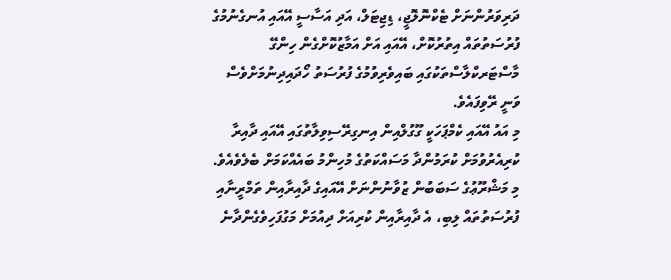ދަރިވަރުންނަށް ޓެކްނޮލޮޖީ، ޑިޖިޓަލް، އަދި އަސާސީ އޭއައި އުނގެނުމުގެ ފުރުސަތުތައް އިތުރުކޮށް، އޭއައި އަށް އަމާޒުކޮށްގެން ހިންގޭ މާސްޓަރކްލާސްތަކުގައި ބައިވެރިވުމުގެ ފުރުސަތު ހޯދައިދިނުމަށްވެސް ވަނީ ރޭވިފައެވެ.
މި އައު އޭއައި ކެމްޕަހަކީ ގޫގުލްއިން އިނގިރޭސިވިލާތުގައި އޭއައި ދާއިރާ ކުރިއެރުވުމަށް ކުރަމުންދާ މަސައްކަތުގެ މުހިންމު ބައެއްކަމަށް ބެލެވެއެވެ. މި މަޝްރޫޢުގެ ސަބަބުން ޒުވާނުންނަށް އޭއައިގެ ދާއިރާއިން ތަމްރީނާއި ފުރުސަތުތައް ލިބި، އެ ދާއިރާއިން ކުރިއަށް ދިއުމަށް މަގުފަހިވެގެންދާނެ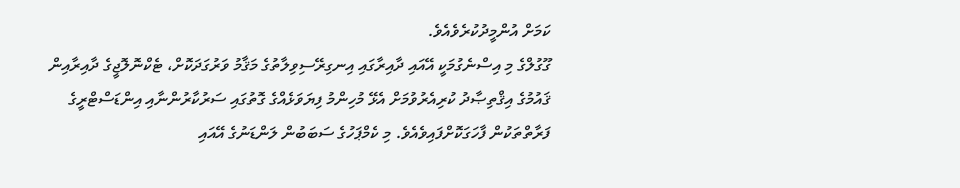ކަމަށް އުންމީދުކުރެވެއެވެ.
ގޫގުލްގެ މި އިސްނެގުމަކީ އޭއައި ދާއިރާގައި އިނގިރޭސިވިލާތުގެ މަޤާމު ވަރުގަދަކޮށް، ޓެކްނޮލޮޖީގެ ދާއިރާއިން ޤައުމުގެ އިޤްތިޞާދު ކުރިއެރުވުމަށް އެޅޭ މުހިންމު ފިޔަވަޅެއްގެ ގޮތުގައި ސަރުކާރުންނާއި އިންޑަސްޓްރީގެ ފަރާތްތަކުން ފާހަގަކޮށްފައިވެއެވެ. މި ކެމްޕަހުގެ ސަބަބުން ލަންޑަނުގެ އޭއައި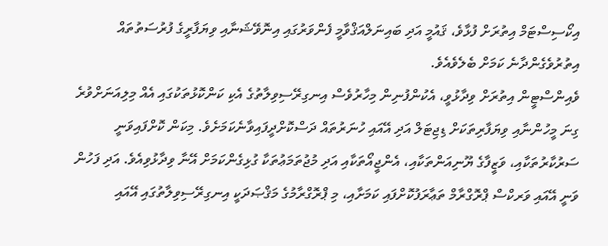އިކޯސިސްޓަމް އިތުރަށް ފުޅާވެ، ޤައުމީ އަދި ބައިނަލްއަޤްވާމީ ފެންވަރުގައި އިނޮވޭޝަނާއި ވިޔަފާރީގެ ފުރުސަތުތައް އިތުރުވެގެންދާނެ ކަމަށް ބެލެވެއެވެ.
ވެއިންސްޓީން އިތުރަށް ވިދާޅުވީ، އެކުންފުނިން މިހާރުވެސް އިނގިރޭސިވިލާތުގެ އެކި ކަންކޮޅުތަކުގައި އެއް މިލިއަނަށްވުރެ ގިނަ މީހުންނާއި ވިޔަފާރިތަކަށް ޑިޖިޓަލް އަދި އޭއައި ހުނަރުތައް ދަސްކޮށްދީފައިވާނެކަމަށެވެ. މިކަން ކޮށްފައިވަނީ ސަރުކާރުތަކާއި، ވަޒީފާގެ ޔޫނިއަންތަކާއި، އެންޖީއޯތަކާއި އަދި މުޖުތަމަޢުތަކާ ގުޅިގެންކަމަށް އޭނާ ވިދާޅުވިއެވެ. އަދި ފަހުން ވަނީ އޭއައި ވަރކްސް ޕްރޮގްރާމް ތަޢާރަފުކޮށްފައި ކަމަށާއި، މި ޕްރޮގްރާމުގެ މަޤްޞަދަކީ އިނގިރޭސިވިލާތުގައި އޭއައި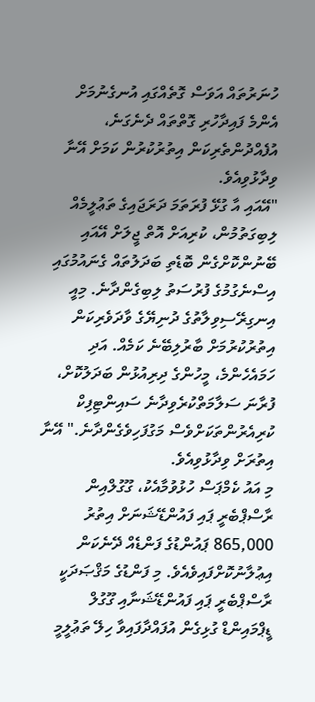ހުނަރުތައް އަވަސް ގޮތެއްގައި އުނގެނުމަށް އެންމެ ފައިދާހުރި ގޮތްތައް ދެނެގަނެ، އުފެއްދުންތެރިކަން އިތުރުކުރުން ކަމަށް އޭނާ ވިދާޅުވިއެވެ.
"އޭއައި އާ ގުޅޭ ފުރަތަމަ ދަރަޖައިގެ ތަޢުލީމެއް ލިބިގަތުމުން، ކުރިއަށް އޮތް ޖީލަށް އޭއައި ބޭނުންކޮށްގެން ބޮޑެތި ބަދަލުތައް ގެނައުމުގައި އިސްނެގުމުގެ ފުރުސަތު ލިބިގެންދާނެ. މިއީ އިނގިރޭސިވިލާތުގެ ދުނިޔޭގެ ވާދަވެރިކަން އިތުރުކުރުމަށް ބާރުލިބޭނެ ކަމެއް. އަދި ހަމައެހެންމެ، މީހުންގެ ދިރިއުޅުން ބަދަލުކޮށް، ފުރާނަ ސަލާމަތްކުރެވިދާނެ ސައިންޓިފިކް ކުރިއެރުންތަކަށްވެސް މަގުފަހިވެގެންދާނެ." އޭނާ އިތުރަށް ވިދާޅުވިއެވެ.
މި އައު ކެމްޕަސް ހުޅުވުމާއެކު، ގޫގުލްއިން ރާސްޕްބެރީ ޕައި ފައުންޑޭޝަނަށް އިތުރު 865,000 ޕައުންޑުގެ ފަންޑެއް ދޭނެކަން އިޢުލާނުކޮށްފައިވެއެވެ. މި ފަންޑުގެ މަޤްޞަދަކީ ރާސްޕްބެރީ ޕައި ފައުންޑޭޝަނާއި ގޫގުލް ޑީޕްމައިންޑް ގުޅިގެން އުފައްދާފައިވާ ހިލޭ ތަޢުލީމީ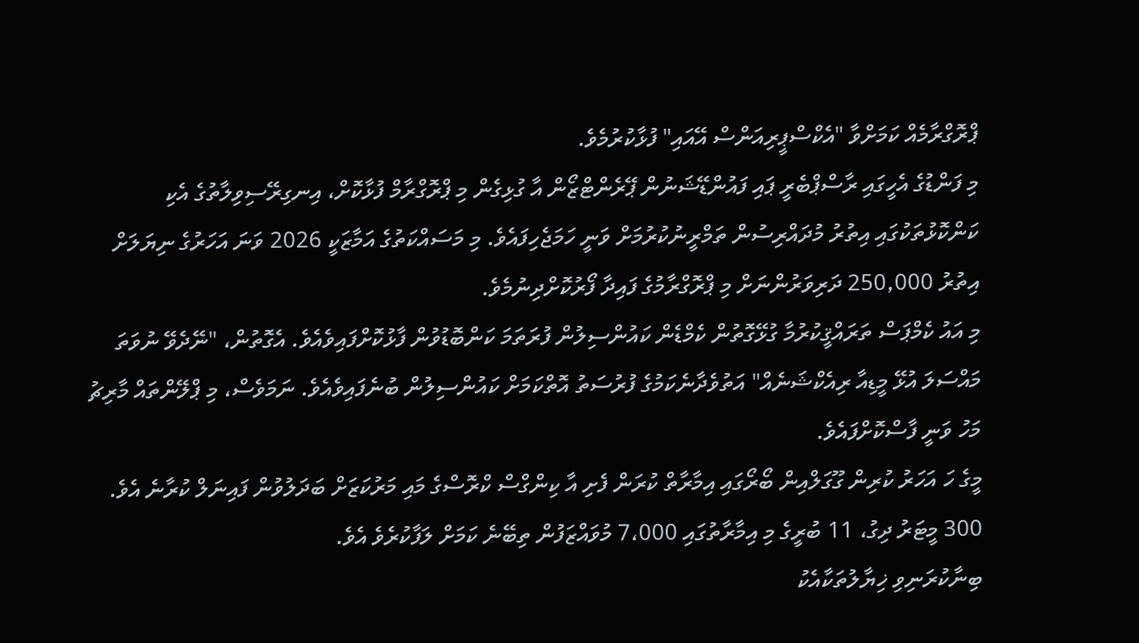ޕްރޮގްރާމެއް ކަމަށްވާ "އެކްސްޕީރިއަންސް އޭއައި" ފުޅާކުރުމެވެ.
މި ފަންޑުގެ އެހީގައި ރާސްޕްބެރީ ޕައި ފައުންޑޭޝަނުން ޕޭރެންޓްޒޯން އާ ގުޅިގެން މި ޕްރޮގްރާމް ފުޅާކޮށް، އިނގިރޭސިވިލާތުގެ އެކި ކަންކޮޅުތަކުގައި އިތުރު މުދައްރިސުން ތަމްރީނުކުރުމަށް ވަނީ ހަމަޖެހިފައެވެ. މި މަސައްކަތުގެ އަމާޒަކީ 2026 ވަނަ އަހަރުގެ ނިޔަލަށް އިތުރު 250,000 ދަރިވަރުންނަށް މި ޕްރޮގްރާމުގެ ފައިދާ ފޯރުކޮށްދިނުމެވެ.
މި އައު ކެމްޕަސް ތަރައްޤީކުރުމާ ގުޅޭގޮތުން ކެމްޑެން ކައުންސިލުން ފުރަތަމަ ކަންބޮޑުވުން ފާޅުކޮށްފައިވެއެވެ. އެގޮތުން، "ނޭދެވޭ ނުވަތަ މައްސަލަ އުޅޭ މީޑިއާ ރިއެކްޝަނެއް" އަތުވެދާނެކަމުގެ ފުރުސަތު އޮތްކަމަށް ކައުންސިލުން ބުނެފައިވެއެވެ. ނަމަވެސް، މި ޕްލޭންތައް މާރިޗު މަހު ވަނީ ފާސްކޮށްފައެވެ.
މީގެ ހަ އަހަރު ކުރިން ގޫގަލްއިން ބޯރޯގައި އިމާރާތް ކުރަން ފެށި އާ ކިންގްސް ކްރޮސްގެ މައި މަރުކަޒަށް ބަދަލުވުން ފައިނަލް ކުރާނެ އެވެ.
300 މީޓަރު ދިގު، 11 ބުރީގެ މި އިމާރާތުގައި 7،000 މުވައްޒަފުން ތިބޭނެ ކަމަށް ލަފާކުރެވެ އެވެ.
ބިނާކުރަނިވި ޚިޔާލުތަކާއެކު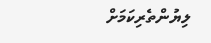ލިޔުންތެރިކަމަށް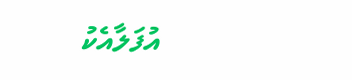އުފަލާއެކު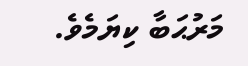މަރުޙަބާ ކިޔަމެވެ.